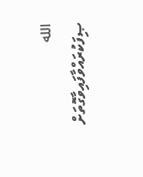الله ޞިފަކުރައްވާފައިވާގޮތަށް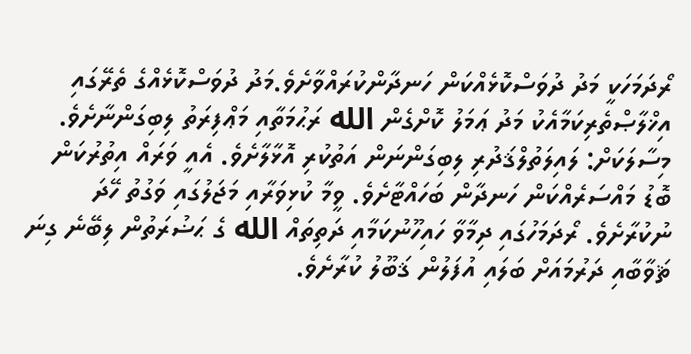ރޯދަމަހަކީ މަދު ދުވަސްކޮޅެއްކަން ހަނދާންކުރައްވާށެވެ.މަދު ދުވަސްކޮޅެއްގެ ތެރޭގައި އިޚްލާޞްތެރިކަމާއެކު މަދު ޢަމަލު ކޮށްގެން الله ރަޙުމަތާއި މަޢްފިރަތު ލިބިގަންނާށެވެ. މިސާލަކަށް: ލައިލަތުލްޤަދުރި ލިބިގަންނަން އަތުކުރި އޮޅާލާށެވެ. އެއީ ވަރައް އިތުރުކަން ބޮޑު މައްސަރެއްކަން ހަނދާން ބަހައްޓާށެވެ. ވީމާ ކުޅިވަރާއި މަޖަލުގައި ވަގުތު ހޭދަ ނުކުރާށެވެ. ރޯދަމަހުގައި ދިމާވާ ހައިހޫނުކަމާއި ދަތިތައް الله ގެ ޙަޟުރަތުން ލިބޭނެ ގިނަ ޘަވާބާއި ދަރުމައަށް ބަލައި އުފަލުން ޤަބޫލު ކުރާށެވެ.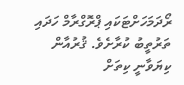ރޯދަމަހަށްޓަކައި ޕްރޮގްރާމް ހަދައި ތަރުތީބު ކުރާށެވެ. ޤުރުއާން ކިޔަވާނީ ކިތަށް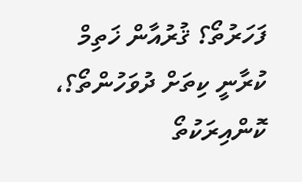ފަހަރުތޯ؟ ޤުރުއާން ޚަތިމް ކުރާނީ ކިތަށް ދުވަހުންތޯ؟، ކޮންއިރަކުތޯ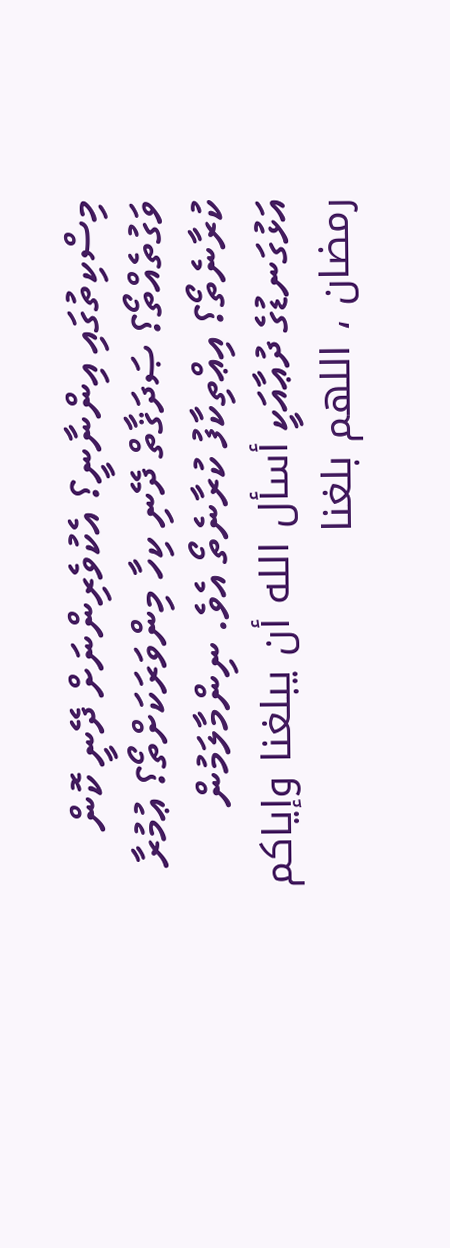މިސްކިތުގައި އިންނާނީ؟ އެކުވެރިންނަށް ދޭނީ ކޮން ވަގުތެއްތޯ؟ ޞަދަޤާތް ދޭނި ކިހާ މިންވަރަކަށްތޯ؟ ޢުމުރާ ކުރާނެތޯ؟ އިޢްތިކާފު ކުރާނެތޯ އެވެ. ނިންމާލަމުން އަޅުގަނޑުގެ ދުޢާއަކީ أسأل الله أن يبلغنا وإياكم رمضان ، اللهم بلغنا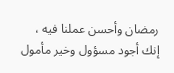رمضان وأحسن عملنا فيه ، إنك أجود مسؤول وخير مأمول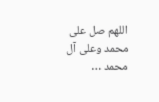اللهم صل على محمد وعلى آل محمد …